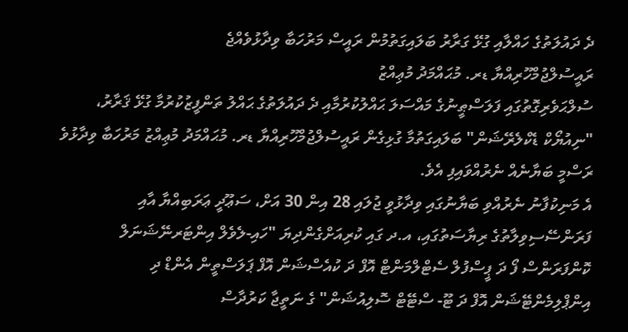ދެ ދައުލަތުގެ ހައްލާއި ގުޅޭ ގަރާރު ބަލައިގަތުމުން ރައީސް މަރުހަބާ ވިދާޅުވެއްޖެ
ރައީސުލްޖުމްހޫރިއްޔާ ޑރ. މުޙައްމަދު މުޢިއްޒު
ސުލްޙަވެރިގޮތުގައި ފަލަސްޠީނުގެ މައްސަލަ ޙައްލުކުރުމާއި ދެ ދައުލަތުގެ ޙައްލު ތަންފީޒުކުރުމާ ގުޅޭ ޤަރާރު، "ނިއުޔޯކް ޑެކްލެރޭޝަން" ބަލައިގަތުމާ ގުޅިގެން ރައީސުލްޖުމްހޫރިއްޔާ ޑރ. މުޙައްމަދު މުޢިއްޒު މަރުހަބާ ވިދާޅުވެ ރަސްމީ ބަޔާނެއް ނެރުއްވައިފި އެވެ.
އެ މަނިކުފާނު ނެރުއްވި ބަޔާނުގައި ވިދާޅުވީ ޖުލައި 28 އިން 30 އަށް، ސަޢޫދީ ޢަރަބިއްޔާ އާއި ފަރަންސޭސިވިލާތުގެ ރިޔާސަތުގައި، އ.ދ ގައި ކުރިއަށްގެންދިޔަ "ހައި-ލެވެލް އިންޓަރނޭޝަނަލް ކޮންފަރަންސް ފޯ ދަ ޕީސްފުލް ސެޓްލްމަންޓް އޮފް ދަ ކުއެސްޝަން އޮފް ޕަލަސްތީން އެންޑް ދި އިންޕްލިމެންޓޭޝަން އޮފް ދަ ޓޫ- ސްޓޭޓް ސޮލިއުޝަން" ގެ ނަތީޖާ ކަރުދާސް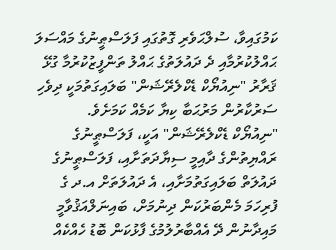ކަމުގައިވާ، ސުލްޙަވެރި ގޮތުގައި ފަލަސްޠީނުގެ މައްސަލަ ޙައްލުކުރުމާއި ދެ ދައުލަތުގެ ޙައްލު ތަންފީޒުކުރުމާ ގުޅޭ ޤަރާރު "ނިއުޔޯކް ޑެކްލެރޭޝަން" ބަލައިގަތުމަކީ ދިވެހި ސަރުކާރުން މަރުޙަބާ ކިޔާ ކަމެއް ކަމަށެވެ.
"ނިއުޔޯކް ޑެކްލެރޭޝަން" އަކީ، ފަލަސްޠީނުގެ ރައްޔިތުންގެ ދާއިމީ ސިޔާދަތަށާއި، ފަލަސްޠީނުގެ ދައުލަތް ބަލައިގަތުމަށާއި، އެ ދައުލަތަށް އ.ދ ގެ ފުރިހަމަ މެންބަރުކަން ދިނުމަށް، ބައިނަލްއަޤުވާމީ މައިދާނުން ދޭ އެއްބާރުލުމުގެ ފާޅުކަން ބޮޑު ހެއްކެއް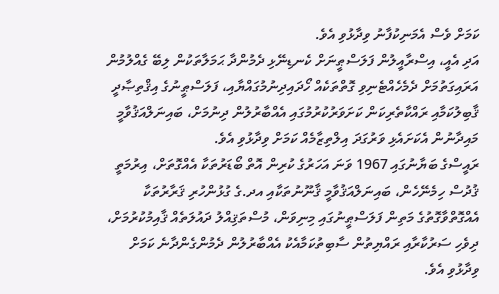ކަމަށް ވެސް އެމަނިކުފާނު ވިދާޅުވި އެވެ.
އަދި އެއީ، އިސްރާއީލުން ފަލަސްޠީނަށް ކެނޑިނޭޅި ދެމުންދާ ޙަމަލާތަކުން ލިބޭ ގެއްލުމުން އަރައިގަތުމަށް ދެމެހެއްޓެނިވި ގޮތްތަކެއް ހޯދައިދިނުމުގައްޔާއި، ފަލަސްޠީނުގެ އިޤްތިޞާދީ ޤާބިލުކަމާއި ރައްކާތެރިކަން ކަށަވަރުކުރުމުގައި އެއްބާރުލުން ދިނުމަށް، ބައިނަލްއަޤުވާމީ މައިދާނުން އެކަށައެޅި ވަރުގަދަ އިލްތިޒާމެއް ކަމަށް ވިދާޅުވި އެވެ.
ރައީސްގެ ބަޔާނުގައި 1967 ވަނަ އަހަރުގެ ކުރިން އޮތް ބޯޑަރުތަކާ އެއްގޮތަށް، އިރުމަތީ ޤުދުސް ހިމެނޭހެން، ބައިނަލްއަޤުވާމީ ޤާނޫނުތަކާއި އދ.ގެ ގުޅުންހުރި ޤަރާރުތަކާ އެއްގޮތްވާގޮތުގެ މަތިން ފަލަސްޠީނުގައި މިނިވަން، މުސްތަޤިއްލު ދައުލަތެއް ޤާއިމުކުރުމަށް، ދިވެހި ސަރުކާރާއި ރައްޔިތުން ސާބިތުކަމާއެކު އެއްބާރުލުން ދެމުންގެންދާނެ ކަމަށް ވިދާޅުވި އެވެ.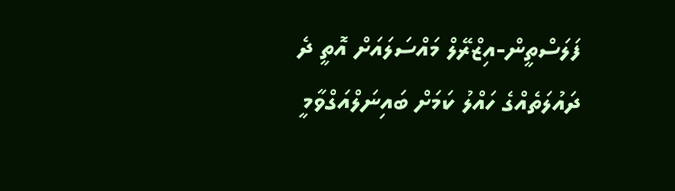ފަލަސްތީން-އިޒްރޭލް މައްސަލައަށް އޮތީ ދެ ދައުލަތެއްގެ ހައްލު ކަމަށް ބައިނަލްއަގްވާމީ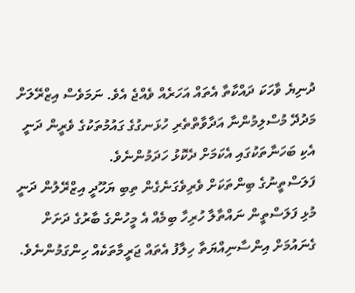ދުނިޔެ ވާހަކަ ދައްކާތާ އެތައް އަހަރެއް ވެއްޖެ އެވެ. ނަމަވެސް އިޒްރޭލަށް މަދުދޭ މުސްލިމުންނާ އަދާވާތްތެރި ހުޅަނގުގެ ގައުމުތަކުގެ ވެރީން ދަނީ އެކި ބަހަނާތަކުގައި އެކަމަށް ދެކޮޅު ހަދަމުންނެވެ.
ފަލަސްތީނުގެ ބިންތަކަށް ވެރިވެގަނެގެން ތިބި ޔަހޫދީ އިޒްރޭލުން ދަނީ މުޅި ފަލަސްތީން ނައްތާލާ ހުރިހާ ބިމެއް އެ މީހުންގެ ބާރުގެ ދަށަށް ގެނައުމަށް އިންސާނިއްޔަތާ ހިލާފު އެތައް ޖަރީމާތަކެއް ހިންގަމުންނެވެ.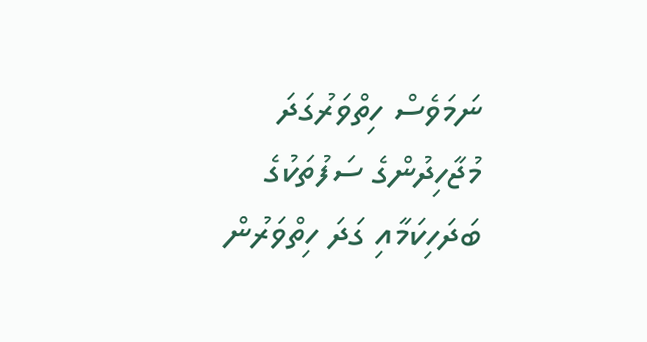ނަމަވެސް ހިތްވަރުގަދަ މުޖާހިދުންގެ ސަފުތަކުގެ ބަދަހިކަމާއި ގަދަ ހިތްވަރުން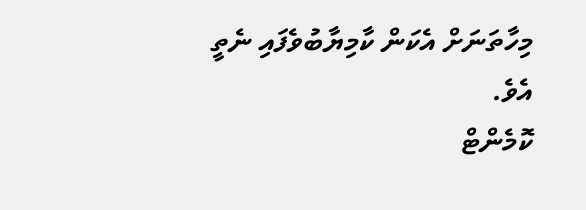މިހާތަނަށް އެކަން ކާމިޔާބުވެފައި ނެތީ އެވެ.
ކޮމެންޓް